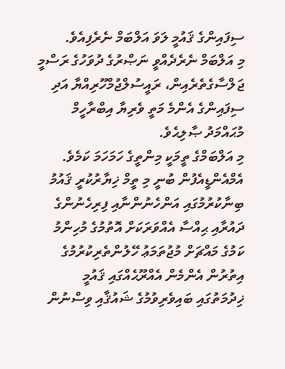ސިފައިންގެ ޤައުމީ ލަވަ އަލްބަމް ނެރެފިއެވެ.
މި އަލްބަމް ނެރެދެއްވީ ނަޞްރުގެ ދުވަހުގެ ރަސްމީ ޖަލްސާގެތެރެއިން، ރައީސުލްޖުމްހޫރިއްޔާ އަދި ސިފައިންގެ އެންމެ މަތީ ވެރިޔާ އިބްރާހީމް މުޙައްމަދު ޞާލިޙެވެ.
މި އަލްބަމްގެ ތީމަކީ މިންތީގެ ހަމަހަމަ ކަމެވެ. އެމްއެންޑީއެފުން ބުނީ މި ތީމް ޚިޔާރުކުރީ ޤައުމު ބިނާކުރުމުގައި އަންހެނުންނާއި ފިރިހެނުންގެ ދައުރާއި ޙިއްސާ އެއްވަރަކަށް އޮތުމުގެ މުހިންމު ކަމުގެ މައްޗަށް މުޖުތަމަޢު ހޭލުންތެރިކުރުމުގެ އިތުރުން އެންމެން އެއްރޫޙެއްގައި ޤައުމީ ޚިދުމަތުގައި ބައިވެރިވުމުގެ ޝައުޤާއި ވިސްނުން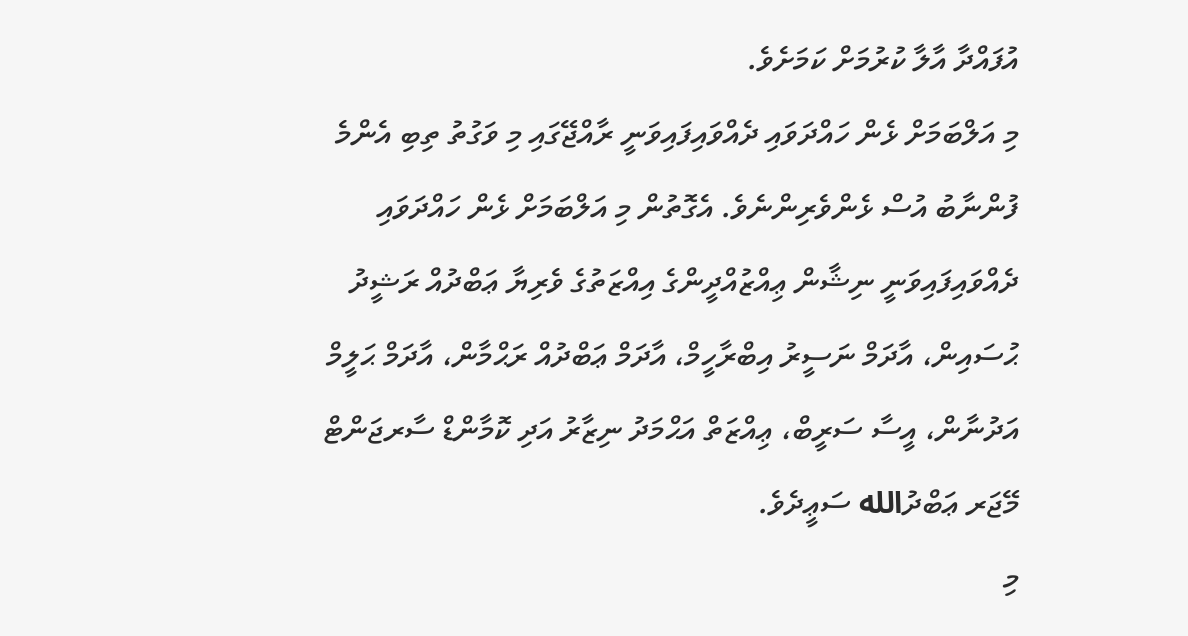އުފައްދާ އާލާ ކުރުމަށް ކަމަށެވެ.
މި އަލްބަމަށް ޅެން ހައްދަވައި ދެއްވައިފައިވަނީ ރާއްޖޭގައި މި ވަގުތު ތިބި އެންމެ ފުންނާބު އުސް ޅެންވެރިންނެވެ. އެގޮތުން މި އަލްބަމަށް ޅެން ހައްދަވައި ދެއްވައިފައިވަނީ ނިޝާން ޢިއްޒުއްދީންގެ އިއްޒަތުގެ ވެރިޔާ ޢަބްދުއް ރަޝީދު ޙުސައިން، އާދަމް ނަސީރު އިބްރާހީމް، އާދަމް ޢަބްދުއް ރަޙްމާން، އާދަމް ޙަލީމް އަދުނާން، އީސާ ސަރީބް، ޢިއްޒަތް އަޙްމަދު ނިޒާރު އަދި ކޮމާންޑް ސާރޖަންޓް މޭޖަރ ޢަބްދުالله ސަޢީދެވެ.
މި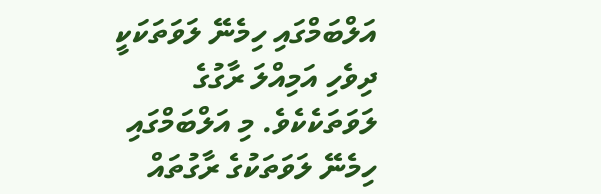އަލްބަމްގައި ހިމެނޭ ލަވަތަކަކީ ދިވެހި އަމިއްލަ ރާގުގެ ލަވަތަކެކެވެ. މި އަލްބަމްގައި ހިމެނޭ ލަވަތަކުގެ ރާގުތައް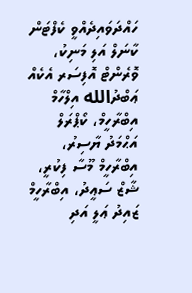ހައްދަވައިދެއްވީ ކެފްޓަން ކާނަލް އަލި މަނިކު، ވޮރެންޓް އޮފިސަރ އެކެއް ޢަބްދުالله އިލްހާމް އިބްރާހީމް، ކޯޕްރަލް އަޙްމަދު ޔާސިރު، އިބްރާހީމް މޫސާ ފިކުރީ، ޝާޒް ސަޢީދު، އިބްރާހީމް ޒައިދު ޢަލީ އަދި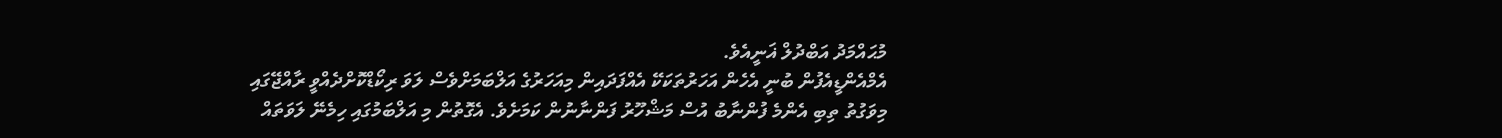މުޙައްމަދު އަބްދުލް ޣަނީއެވެ.
އެމްއެންޑީއެފުން ބުނީ އެހެން އަހަރުތަކަކޭ އެއްފަދައިން މިއަހަރުގެ އަލްބަމަށްވެސް ލަވަ ރިކޯޑްކޮށްދެއްވީ ރާއްޖޭގައި މިވަގުތު ތިބި އެންމެ ފުންނާބު އުސް މަޝްހޫރު ފަންނާނުން ކަމަށެވެ. އެގޮތުން މި އަލްބަމުގައި ހިމެނޭ ލަވަތައް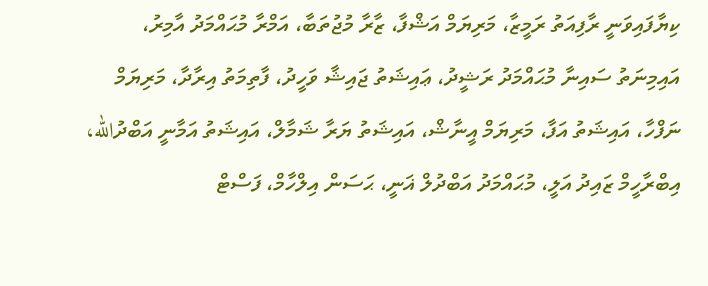ކިޔާފައިވަނީ ރާފިއަތު ރަމީޒާ، މަރިޔަމް އަޝްފާ، ޒާރާ މުޖުތަބާ، އަމްރާ މުޙައްމަދު އާމިރު، އައިމިނަތު ސައިނާ މުޙައްމަދު ރަޝީދު، ޢައިޝަތު ޖައިޝާ ވަހީދު، ފާތިމަތު އިރާދާ، މަރިޔަމް ނަފްހާ، އައިޝަތު އަފާ، މަރިޔަމް އީނާޝް، އައިޝަތު ޔަރާ ޝަމާލް، އައިޝަތު އަމާނީ އަބްދުالله، އިބްރާހީމް ޒައިދު އަލީ، މުޙައްމަދު އަބްދުލް ޣަނީ، ޙަސަން އިލްހާމް، ފަސްޓް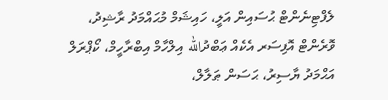ލެފްޓިނެންޓް ޙުސައިން އަލީ، ހައިޝަމް މުޙައްމަދު ރާޝިދު، ވޮރެންޓް އޮފިސަރ އެކެއް ޢަބްދުالله އިލްހާމް އިބްރާހީމް، ކޯޕްރަލް އަޙްމަދު ޔާސިރު، ޙަސަން ޠަލާލް،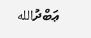ޢަބްދުالله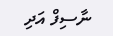ނާސިފް އަދި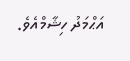އަޙްމަދު ހިޝާމްއެވެ.